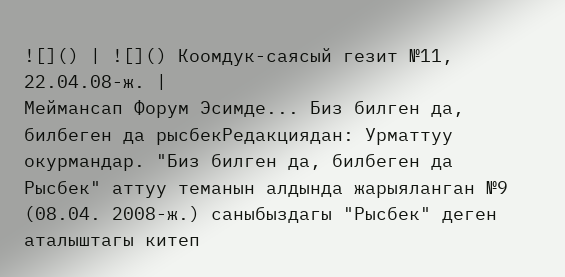![]() | ![]() Коомдук-саясый гезит №11, 22.04.08-ж. |
Меймансап Форум Эсимде... Биз билген да, билбеген да рысбекРедакциядан: Урматтуу окурмандар. "Биз билген да, билбеген да Рысбек" аттуу теманын алдында жарыяланган №9 (08.04. 2008-ж.) саныбыздагы "Рысбек" деген аталыштагы китеп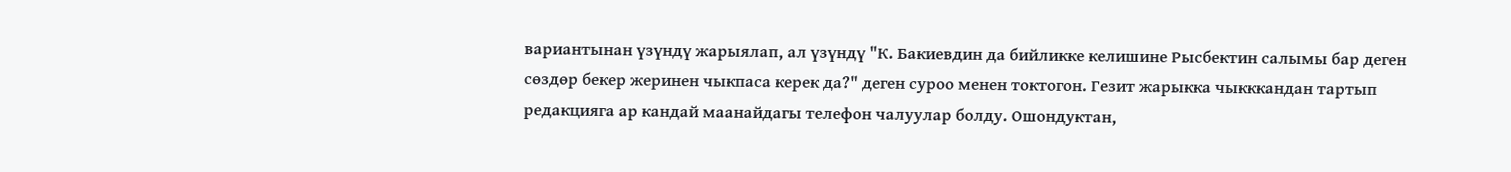вариантынан үзүндү жарыялап, ал үзүндү "К. Бакиевдин да бийликке келишине Рысбектин салымы бар деген сөздөр бекер жеринен чыкпаса керек да?" деген суроо менен токтогон. Гезит жарыкка чыкккандан тартып редакцияга ар кандай маанайдагы телефон чалуулар болду. Ошондуктан,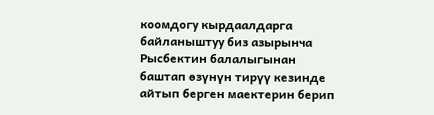коомдогу кырдаалдарга байланыштуу биз азырынча Рысбектин балалыгынан баштап өзүнүн тирүү кезинде айтып берген маектерин берип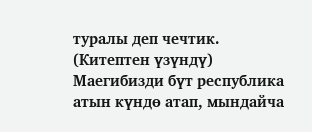туралы деп чечтик. (Китептен үзүндү) Маегибизди бүт республика атын күндө атап, мындайча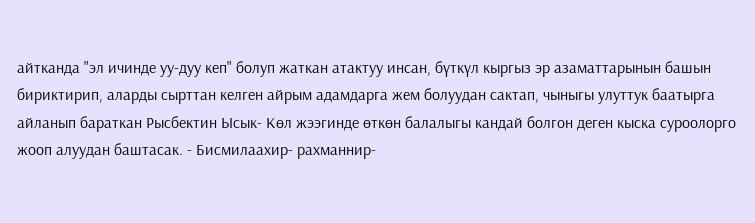айтканда "эл ичинде уу-дуу кеп" болуп жаткан атактуу инсан, бүткүл кыргыз эр азаматтарынын башын бириктирип, аларды сырттан келген айрым адамдарга жем болуудан сактап, чыныгы улуттук баатырга айланып бараткан Рысбектин Ысык- Көл жээгинде өткөн балалыгы кандай болгон деген кыска суроолорго жооп алуудан баштасак. - Бисмилаахир- рахманнир-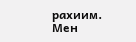рахиим. Мен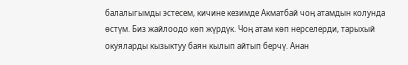балалыгымды эстесем, кичине кезимде Акматбай чоң атамдын колунда өстүм. Биз жайлоодо көп жүрдүк. Чоң атам көп нерселерди, тарыхый окуяларды кызыктуу баян кылып айтып берчү. Анан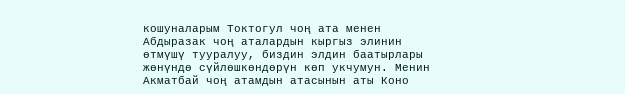кошуналарым Токтогул чоң ата менен Абдыразак чоң аталардын кыргыз элинин өтмүшү тууралуу, биздин элдин баатырлары жөнүндө сүйлөшкөндөрүн көп укчумун. Менин Акматбай чоң атамдын атасынын аты Коно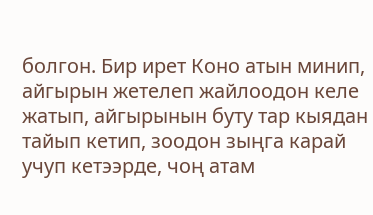болгон. Бир ирет Коно атын минип, айгырын жетелеп жайлоодон келе жатып, айгырынын буту тар кыядан тайып кетип, зоодон зыңга карай учуп кетээрде, чоң атам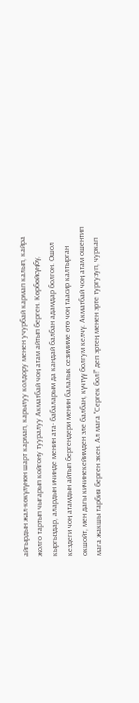айгырдын жал-көкүлүнөн шарт кармап, карылуу колдору менен учурбай кармап калып, кайра жолго тартып чыгарып койгону тууралуу Акматбай чоң атам айтып берген. Көрбөйсүңбү, кыргыздар, алардын ичинде менин ата- бабаларым да кандай балбан адамдар болгон. Ошол кездеги чоң атамдын айтып бергендери менин балалык сезимиме өтө чоң таасир калтырган окшойт, мен дагы кичинекейимден эле балбан, күчтүү болгум келчү. Акматбай чоң атам ошентип мага жакшы тарбия берген экен. Ал мага "Сергек бол!" деп эртең менен эрте тургузуп, чуркап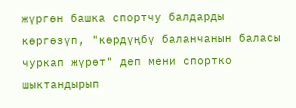жүргөн башка спортчу балдарды көргөзүп, "көрдүңбү баланчанын баласы чуркап жүрөт" деп мени спортко шыктандырып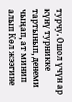турчу. Ошол үчүн ар күнү турникке тартынып, денеми чыңап, ат минип алып Көл жээгине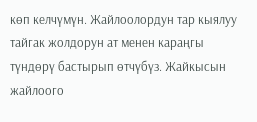көп келчүмүн. Жайлоолордун тар кыялуу тайгак жолдорун ат менен караңгы түндөрү бастырып өтчүбүз. Жайкысын жайлоого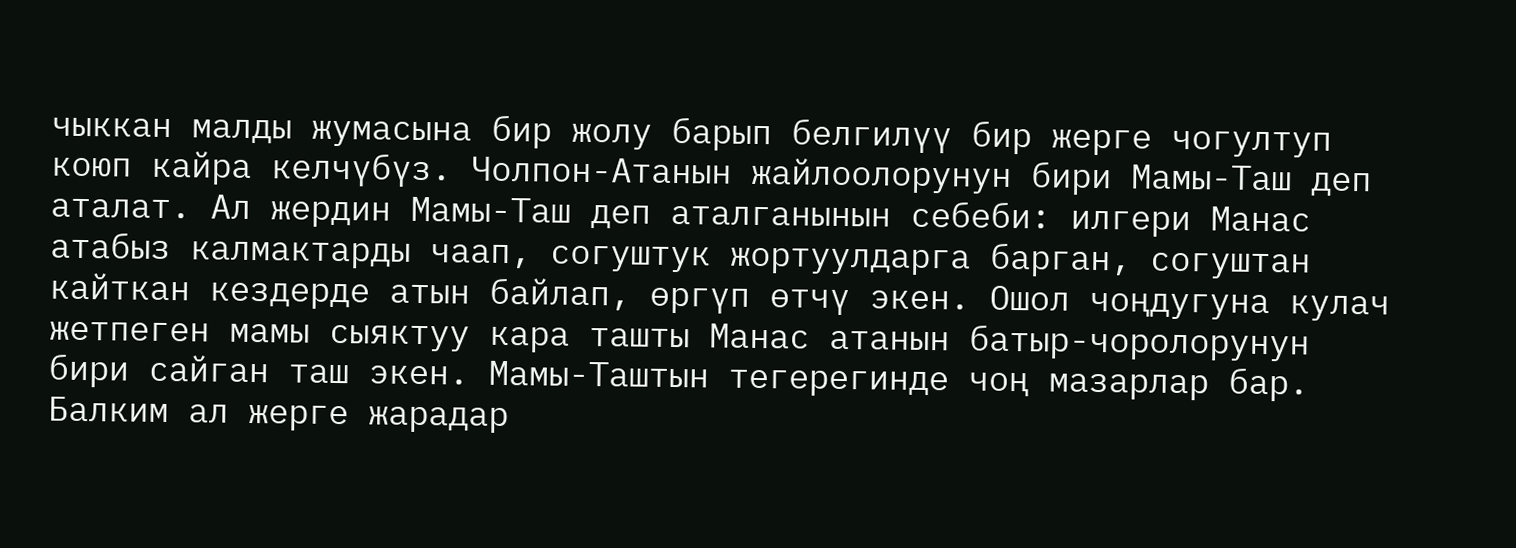чыккан малды жумасына бир жолу барып белгилүү бир жерге чогултуп коюп кайра келчүбүз. Чолпон-Атанын жайлоолорунун бири Мамы-Таш деп аталат. Ал жердин Мамы-Таш деп аталганынын себеби: илгери Манас атабыз калмактарды чаап, согуштук жортуулдарга барган, согуштан кайткан кездерде атын байлап, өргүп өтчү экен. Ошол чоңдугуна кулач жетпеген мамы сыяктуу кара ташты Манас атанын батыр-чоролорунун бири сайган таш экен. Мамы-Таштын тегерегинде чоң мазарлар бар. Балким ал жерге жарадар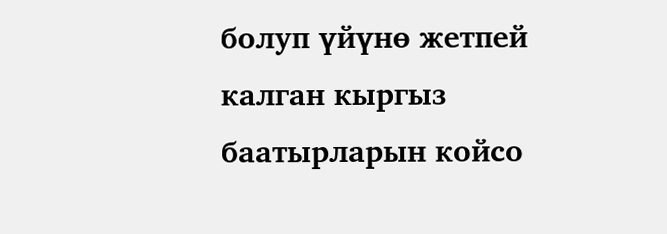болуп үйүнө жетпей калган кыргыз баатырларын койсо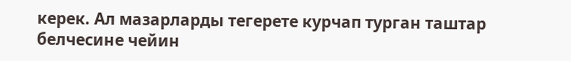керек. Ал мазарларды тегерете курчап турган таштар белчесине чейин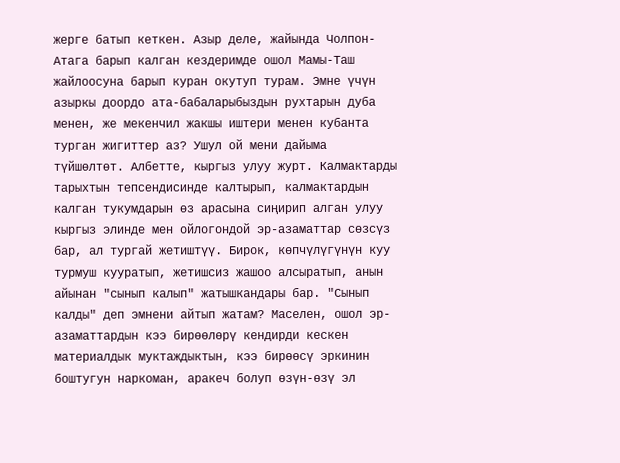жерге батып кеткен. Азыр деле, жайында Чолпон-Атага барып калган кездеримде ошол Мамы-Таш жайлоосуна барып куран окутуп турам. Эмне үчүн азыркы доордо ата-бабаларыбыздын рухтарын дуба менен, же мекенчил жакшы иштери менен кубанта турган жигиттер аз? Ушул ой мени дайыма түйшөлтөт. Албетте, кыргыз улуу журт. Калмактарды тарыхтын тепсендисинде калтырып, калмактардын калган тукумдарын өз арасына сиңирип алган улуу кыргыз элинде мен ойлогондой эр-азаматтар сөзсүз бар, ал тургай жетиштүү. Бирок, көпчүлүгүнүн куу турмуш кууратып, жетишсиз жашоо алсыратып, анын айынан "сынып калып" жатышкандары бар. "Сынып калды" деп эмнени айтып жатам? Маселен, ошол эр-азаматтардын кээ бирөөлөрү кендирди кескен материалдык муктаждыктын, кээ бирөөсү эркинин боштугун наркоман, аракеч болуп өзүн-өзү эл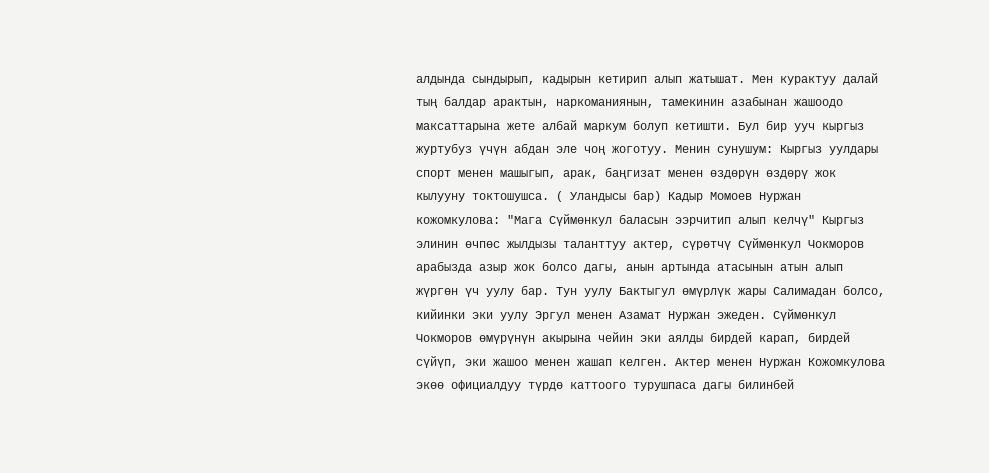алдында сындырып, кадырын кетирип алып жатышат. Мен курактуу далай тың балдар арактын, наркоманиянын, тамекинин азабынан жашоодо максаттарына жете албай маркум болуп кетишти. Бул бир ууч кыргыз журтубуз үчүн абдан эле чоң жоготуу. Менин сунушум: Кыргыз уулдары спорт менен машыгып, арак, баңгизат менен өздөрүн өздөрү жок кылууну токтошушса. ( Уландысы бар) Кадыр Момоев Нуржан кожомкулова: "Мага Сүймөнкул баласын ээрчитип алып келчү" Кыргыз элинин өчпөс жылдызы таланттуу актер, сүрөтчү Сүймөнкул Чокморов арабызда азыр жок болсо дагы, анын артында атасынын атын алып жүргөн үч уулу бар. Тун уулу Бактыгул өмүрлүк жары Салимадан болсо, кийинки эки уулу Эргул менен Азамат Нуржан эжеден. Сүймөнкул Чокморов өмүрүнүн акырына чейин эки аялды бирдей карап, бирдей сүйүп, эки жашоо менен жашап келген. Актер менен Нуржан Кожомкулова экөө официалдуу түрдө каттоого турушпаса дагы билинбей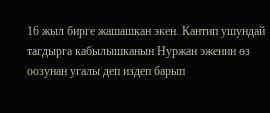16 жыл бирге жашашкан экен. Кантип ушундай тагдырга кабылышканын Нуржан эженин өз оозунан угалы деп издеп барып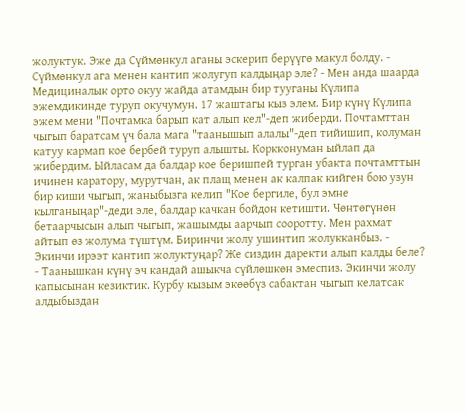жолуктук. Эже да Сүймөнкул аганы эскерип берүүгө макул болду. - Сүймөнкул ага менен кантип жолугуп калдыңар эле? - Мен анда шаарда Медициналык орто окуу жайда атамдын бир тууганы Күлипа эжемдикинде туруп окучумун. 17 жаштагы кыз элем. Бир күнү Күлипа эжем мени "Почтамка барып кат алып кел"-деп жиберди. Почтамттан чыгып баратсам үч бала мага "таанышып алалы"-деп тийишип, колуман катуу кармап кое бербей туруп алышты. Коркконуман ыйлап да жибердим. Ыйласам да балдар кое беришпей турган убакта почтамттын ичинен каратору, мурутчан, ак плащ менен ак калпак кийген бою узун бир киши чыгып, жаныбызга келип "Кое бергиле, бул эмне кылганыңар"-деди эле, балдар качкан бойдон кетишти. Чөнтөгүнөн бетаарчысын алып чыгып, жашымды аарчып сооротту. Мен рахмат айтып өз жолума түштүм. Биринчи жолу ушинтип жолукканбыз. - Экинчи ирээт кантип жолуктуңар? Же сиздин даректи алып калды беле? - Таанышкан күнү эч кандай ашыкча сүйлөшкөн эмеспиз. Экинчи жолу капысынан кезиктик. Курбу кызым экөөбүз сабактан чыгып келатсак алдыбыздан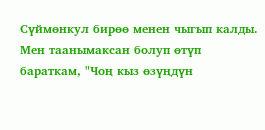Сүймөнкул бирөө менен чыгып калды. Мен таанымаксан болуп өтүп бараткам, "Чоң кыз өзүңдүн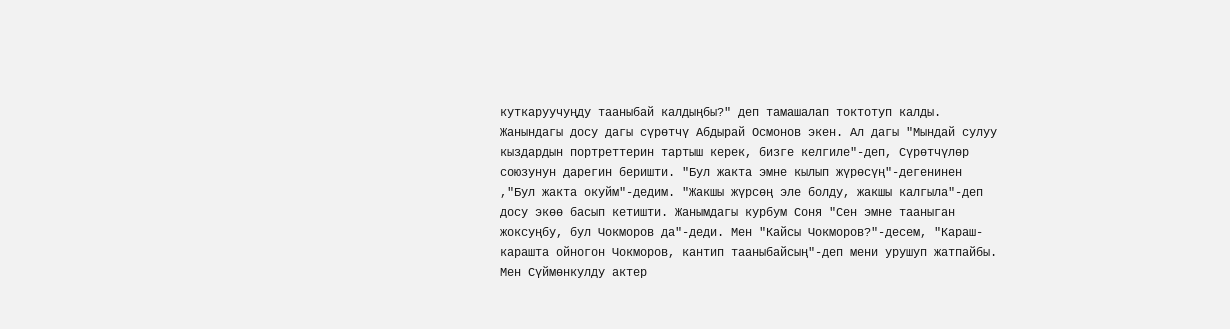куткаруучуңду тааныбай калдыңбы?" деп тамашалап токтотуп калды. Жанындагы досу дагы сүрөтчү Абдырай Осмонов экен. Ал дагы "Мындай сулуу кыздардын портреттерин тартыш керек, бизге келгиле"-деп, Сүрөтчүлөр союзунун дарегин беришти. "Бул жакта эмне кылып жүрөсүң"-дегенинен ,"Бул жакта окуйм"-дедим. "Жакшы жүрсөң эле болду, жакшы калгыла"-деп досу экөө басып кетишти. Жанымдагы курбум Соня "Сен эмне тааныган жоксуңбу, бул Чокморов да"-деди. Мен "Кайсы Чокморов?"-десем, "Караш-карашта ойногон Чокморов, кантип тааныбайсың"-деп мени урушуп жатпайбы. Мен Сүймөнкулду актер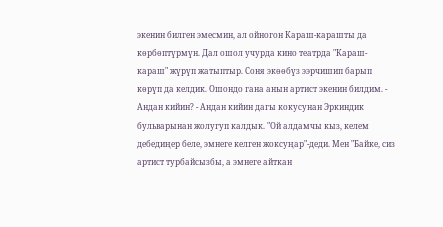экенин билген эмесмин, ал ойногон Караш-карашты да көрбөптүрмүн. Дал ошол учурда кино театрда "Караш-караш" жүрүп жатыптыр. Соня экөөбүз ээрчишип барып көрүп да келдик. Ошондо гана анын артист экенин билдим. - Андан кийин? - Андан кийин дагы кокусунан Эркиндик бульварынан жолугуп калдык. "Ой алдамчы кыз, келем дебедиңер беле, эмнеге келген жоксуңар"-деди. Мен "Байке, сиз артист турбайсызбы, а эмнеге айткан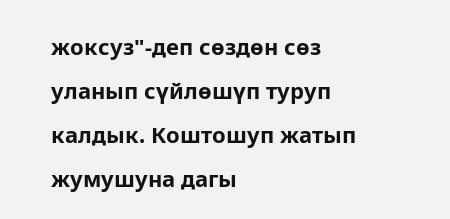жоксуз"-деп сөздөн сөз уланып сүйлөшүп туруп калдык. Коштошуп жатып жумушуна дагы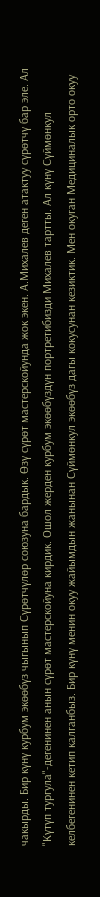чакырды. Бир күнү курбум экөөбүз чыгынып Сүрөтчүлөр союзуна бардык. Өзү сүрөт мастерскойунда жок экен. А.Михалев деген атактуу сүрөтчү бар эле. Ал "Күтүп тургула"-дегенинен анын сүрөт мастерскойуна кирдик. Ошол жерден курбум экөөбүздүн портретибизди Михалев тартты. Ал күнү Сүймөнкул келбегенинен кетип калганбыз. Бир күнү менин окуу жайымдын жанынан Сүймөнкул экөөбүз дагы кокусунан кезиктик. Мен окуган Медициналык орто окуу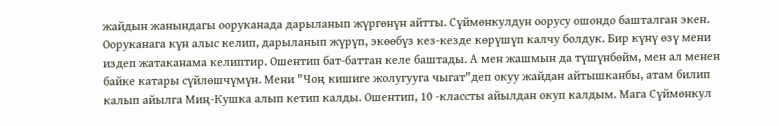жайдын жанындагы ооруканада дарыланып жүргөнүн айтты. Сүймөнкулдун оорусу ошондо башталган экен. Ооруканага күн алыс келип, дарыланып жүрүп, экөөбүз кез-кезде көрүшүп калчу болдук. Бир күнү өзү мени издеп жатаканама келиптир. Ошентип бат-баттан келе баштады. А мен жашмын да түшүнбөйм, мен ал менен байке катары сүйлөшчүмүн. Мени "Чоң кишиге жолугууга чыгат"деп окуу жайдан айтышканбы, атам билип калып айылга Миң-Кушка алып кетип калды. Ошентип, 10 -классты айылдан окуп калдым. Мага Сүймөнкул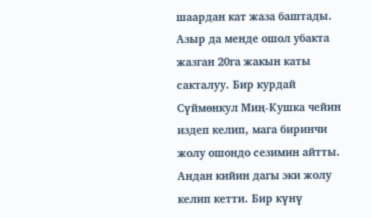шаардан кат жаза баштады. Азыр да менде ошол убакта жазган 20га жакын каты сакталуу. Бир курдай Сүймөнкул Миң-Кушка чейин издеп келип, мага биринчи жолу ошондо сезимин айтты. Андан кийин дагы эки жолу келип кетти. Бир күнү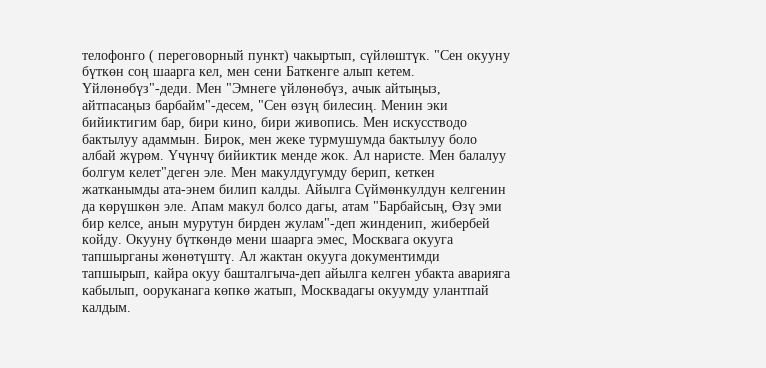телофонго ( переговорный пункт) чакыртып, сүйлөштүк. "Сен окууну бүткөн соң шаарга кел, мен сени Баткенге алып кетем. Үйлөнөбүз"-деди. Мен "Эмнеге үйлөнөбүз, ачык айтыңыз, айтпасаңыз барбайм"-десем, "Сен өзүң билесиң. Менин эки бийиктигим бар, бири кино, бири живопись. Мен искусстводо бактылуу адаммын. Бирок, мен жеке турмушумда бактылуу боло албай жүрөм. Үчүнчү бийиктик менде жок. Ал наристе. Мен балалуу болгум келет"деген эле. Мен макулдугумду берип, кеткен жатканымды ата-энем билип калды. Айылга Сүймөнкулдун келгенин да көрүшкөн эле. Апам макул болсо дагы, атам "Барбайсың, Өзү эми бир келсе, анын мурутун бирден жулам"-деп жинденип, жибербей койду. Окууну бүткөндө мени шаарга эмес, Москвага окууга тапшырганы жөнөтүштү. Ал жактан окууга документимди тапшырып, кайра окуу башталгыча-деп айылга келген убакта аварияга кабылып, ооруканага көпкө жатып, Москвадагы окуумду улантпай калдым.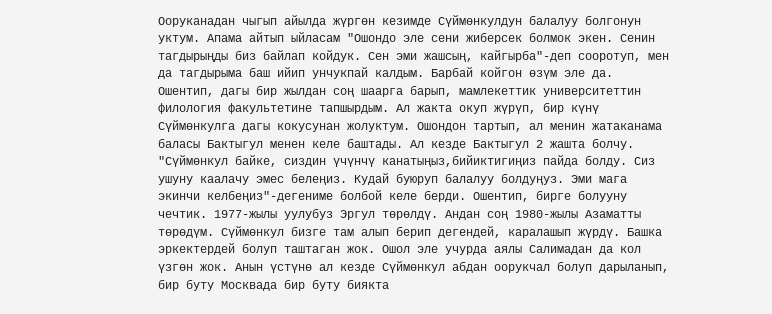Ооруканадан чыгып айылда жүргөн кезимде Сүймөнкулдун балалуу болгонун уктум. Апама айтып ыйласам "Ошондо эле сени жиберсек болмок экен. Сенин тагдырыңды биз байлап койдук. Сен эми жашсың, кайгырба"-деп сооротуп, мен да тагдырыма баш ийип унчукпай калдым. Барбай койгон өзүм эле да. Ошентип, дагы бир жылдан соң шаарга барып, мамлекеттик университеттин филология факультетине тапшырдым. Ал жакта окуп жүрүп, бир күнү Сүймөнкулга дагы кокусунан жолуктум. Ошондон тартып, ал менин жатаканама баласы Бактыгул менен келе баштады. Ал кезде Бактыгул 2 жашта болчу. "Сүймөнкул байке, сиздин үчүнчү канатыңыз,бийиктигиңиз пайда болду. Сиз ушуну каалачу эмес белеңиз. Кудай буюруп балалуу болдуңуз. Эми мага экинчи келбеңиз"-дегениме болбой келе берди. Ошентип, бирге болууну чечтик. 1977-жылы уулубуз Эргул төрөлдү. Андан соң 1980-жылы Азаматты төрөдүм. Сүймөнкул бизге там алып берип дегендей, каралашып жүрдү. Башка эркектердей болуп таштаган жок. Ошол эле учурда аялы Салимадан да кол үзгөн жок. Анын үстүнө ал кезде Сүймөнкул абдан оорукчал болуп дарыланып, бир буту Москвада бир буту биякта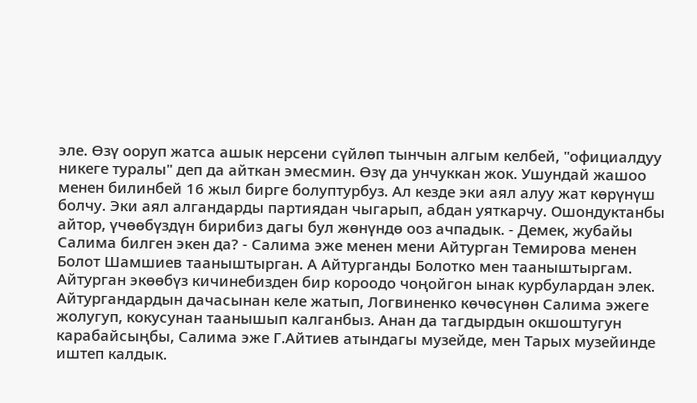эле. Өзү ооруп жатса ашык нерсени сүйлөп тынчын алгым келбей, "официалдуу никеге туралы" деп да айткан эмесмин. Өзү да унчуккан жок. Ушундай жашоо менен билинбей 16 жыл бирге болуптурбуз. Ал кезде эки аял алуу жат көрүнүш болчу. Эки аял алгандарды партиядан чыгарып, абдан уяткарчу. Ошондуктанбы айтор, үчөөбүздүн бирибиз дагы бул жөнүндө ооз ачпадык. - Демек, жубайы Салима билген экен да? - Салима эже менен мени Айтурган Темирова менен Болот Шамшиев тааныштырган. А Айтурганды Болотко мен тааныштыргам. Айтурган экөөбүз кичинебизден бир короодо чоңойгон ынак курбулардан элек. Айтургандардын дачасынан келе жатып, Логвиненко көчөсүнөн Салима эжеге жолугуп, кокусунан таанышып калганбыз. Анан да тагдырдын окшоштугун карабайсыңбы, Салима эже Г.Айтиев атындагы музейде, мен Тарых музейинде иштеп калдык.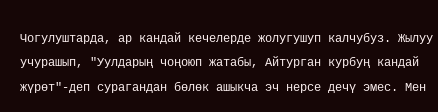Чогулуштарда, ар кандай кечелерде жолугушуп калчубуз. Жылуу учурашып, "Уулдарың чоңоюп жатабы, Айтурган курбуң кандай жүрөт"-деп сурагандан бөлөк ашыкча эч нерсе дечү эмес. Мен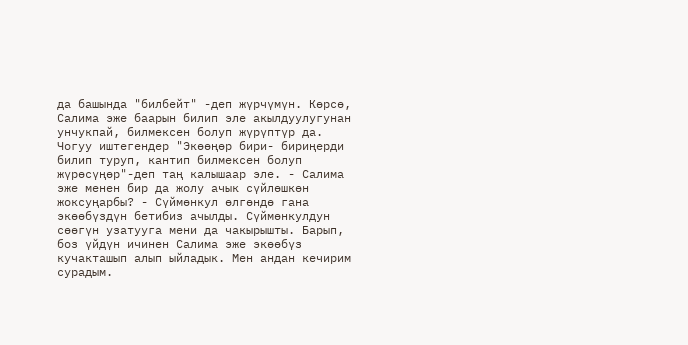да башында "билбейт" -деп жүрчүмүн. Көрсө, Салима эже баарын билип эле акылдуулугунан унчукпай, билмексен болуп жүрүптүр да. Чогуу иштегендер "Экөөңөр бири- бириңерди билип туруп, кантип билмексен болуп жүрөсүңөр"-деп таң калышаар эле. - Салима эже менен бир да жолу ачык сүйлөшкөн жоксуңарбы? - Сүймөнкул өлгөндө гана экөөбүздүн бетибиз ачылды. Сүймөнкулдун сөөгүн узатууга мени да чакырышты. Барып, боз үйдүн ичинен Салима эже экөөбүз кучакташып алып ыйладык. Мен андан кечирим сурадым.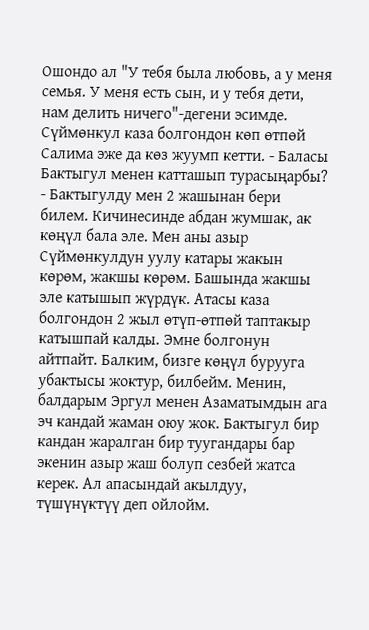Ошондо ал "У тебя была любовь, а у меня семья. У меня есть сын, и у тебя дети, нам делить ничего"-дегени эсимде. Сүймөнкул каза болгондон көп өтпөй Салима эже да көз жуумп кетти. - Баласы Бактыгул менен катташып турасыңарбы? - Бактыгулду мен 2 жашынан бери билем. Кичинесинде абдан жумшак, ак көңүл бала эле. Мен аны азыр Сүймөнкулдун уулу катары жакын көрөм, жакшы көрөм. Башында жакшы эле катышып жүрдүк. Атасы каза болгондон 2 жыл өтүп-өтпөй таптакыр катышпай калды. Эмне болгонун айтпайт. Балким, бизге көңүл бурууга убактысы жоктур, билбейм. Менин, балдарым Эргул менен Азаматымдын ага эч кандай жаман оюу жок. Бактыгул бир кандан жаралган бир туугандары бар экенин азыр жаш болуп сезбей жатса керек. Ал апасындай акылдуу, түшүнүктүү деп ойлойм.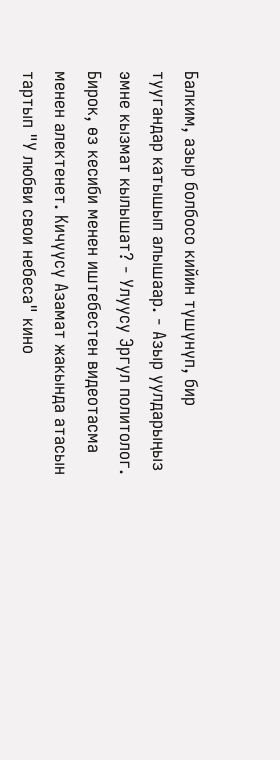Балким, азыр болбосо кийин түшүнүп, бир туугандар катышып алышаар. - Азыр уулдарыңыз эмне кызмат кылышат? - Улуусу Эргул политолог. Бирок, өз кесиби менен иштебестен видеотасма менен алектенет. Кичүүсү Азамат жакында атасын тартып "У любви свои небеса" кино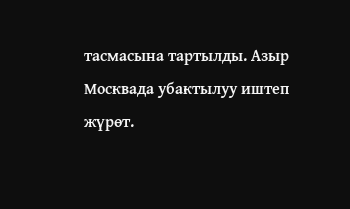тасмасына тартылды. Азыр Москвада убактылуу иштеп жүрөт.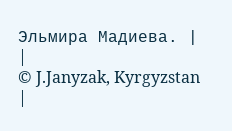Эльмира Мадиева. |
|
© J.Janyzak, Kyrgyzstan
|